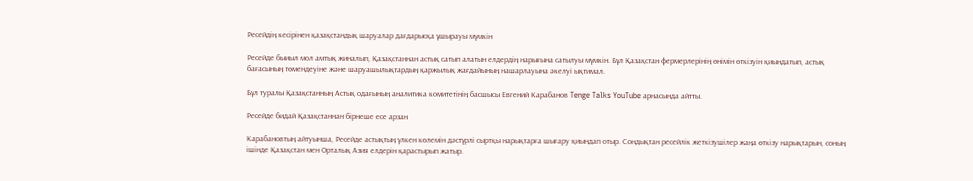Ресейдің кесірінен қазақстандық шаруалар дағдарысқа ұшырауы мүмкін

Ресейде быиыл мол амтық жиналып, Қазақстаннан астық сатып алатын елдердің нарығына сатылуы мүмкін. Бұл Қазақстан фермерлерінің өнімін өткізуін қиындатып, астық бағасының төмендеуіне және шаруашылықтардың қаржылық жағдайының нашарлауына әкелуі ықтимал.

Бұл туралы Қазақстанның Астық одағының аналитика комитетінің басшысы Евгений Карабанов Tenge Talks YouTube арнасында айтты.

Ресейде бидай Қазақстаннан бірнеше есе арзан

Карабановтың айтуынша, Ресейде астықтың үлкен көлемін дәстүрлі сыртқы нарықтарға шығару қиындап отыр. Сондықтан ресейлік жеткізушілер жаңа өткізу нарықтарын, соның ішінде Қазақстан мен Орталық Азия елдерін қарастырып жатыр.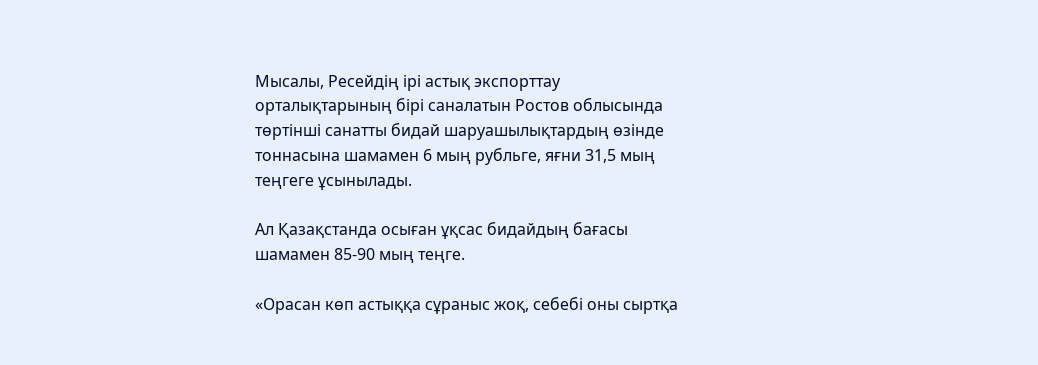Мысалы, Ресейдің ірі астық экспорттау орталықтарының бірі саналатын Ростов облысында төртінші санатты бидай шаруашылықтардың өзінде тоннасына шамамен 6 мың рубльге, яғни 31,5 мың теңгеге ұсынылады.

Ал Қазақстанда осыған ұқсас бидайдың бағасы шамамен 85-90 мың теңге.

«Орасан көп астыққа сұраныс жоқ, себебі оны сыртқа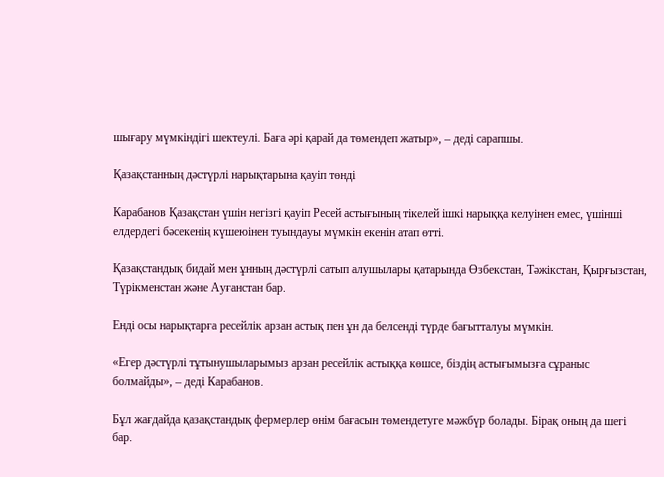шығару мүмкіндігі шектеулі. Баға әрі қарай да төмендеп жатыр», – деді сарапшы.

Қазақстанның дәстүрлі нарықтарына қауіп төнді

Карабанов Қазақстан үшін негізгі қауіп Ресей астығының тікелей ішкі нарыққа келуінен емес, үшінші елдердегі бәсекенің күшеюінен туындауы мүмкін екенін атап өтті.

Қазақстандық бидай мен ұнның дәстүрлі сатып алушылары қатарында Өзбекстан, Тәжікстан, Қырғызстан, Түрікменстан және Ауғанстан бар.

Енді осы нарықтарға ресейлік арзан астық пен ұн да белсенді түрде бағытталуы мүмкін.

«Егер дәстүрлі тұтынушыларымыз арзан ресейлік астыққа көшсе, біздің астығымызға сұраныс болмайды», – деді Карабанов.

Бұл жағдайда қазақстандық фермерлер өнім бағасын төмендетуге мәжбүр болады. Бірақ оның да шегі бар.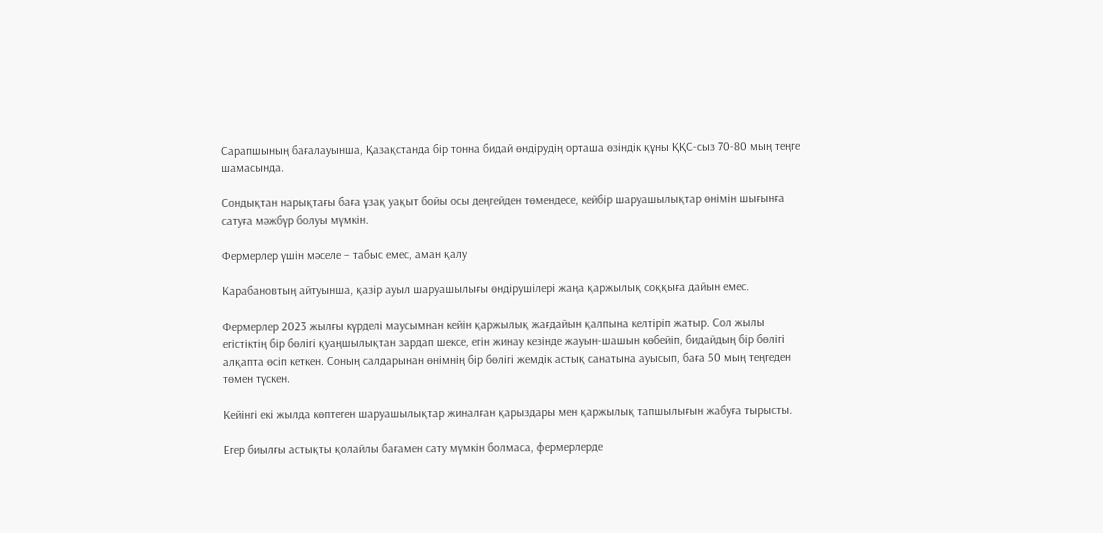Сарапшының бағалауынша, Қазақстанда бір тонна бидай өндірудің орташа өзіндік құны ҚҚС-сыз 70-80 мың теңге шамасында.

Сондықтан нарықтағы баға ұзақ уақыт бойы осы деңгейден төмендесе, кейбір шаруашылықтар өнімін шығынға сатуға мәжбүр болуы мүмкін.

Фермерлер үшін мәселе – табыс емес, аман қалу

Карабановтың айтуынша, қазір ауыл шаруашылығы өндірушілері жаңа қаржылық соққыға дайын емес.

Фермерлер 2023 жылғы күрделі маусымнан кейін қаржылық жағдайын қалпына келтіріп жатыр. Сол жылы егістіктің бір бөлігі қуаңшылықтан зардап шексе, егін жинау кезінде жауын-шашын көбейіп, бидайдың бір бөлігі алқапта өсіп кеткен. Соның салдарынан өнімнің бір бөлігі жемдік астық санатына ауысып, баға 50 мың теңгеден төмен түскен.

Кейінгі екі жылда көптеген шаруашылықтар жиналған қарыздары мен қаржылық тапшылығын жабуға тырысты.

Егер биылғы астықты қолайлы бағамен сату мүмкін болмаса, фермерлерде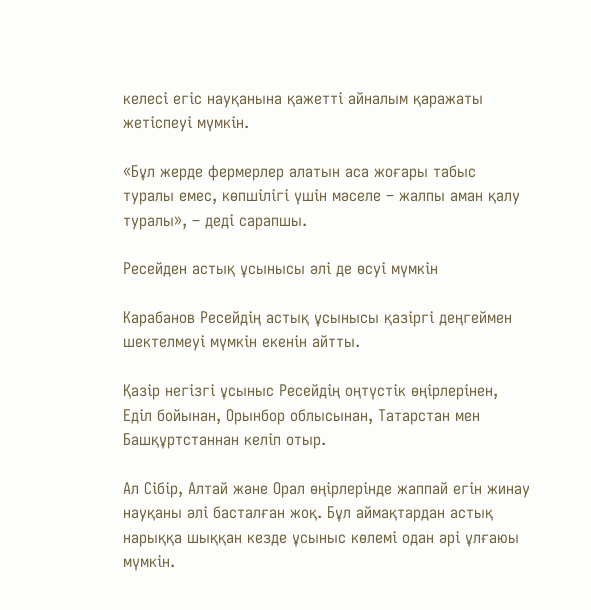келесі егіс науқанына қажетті айналым қаражаты жетіспеуі мүмкін.

«Бұл жерде фермерлер алатын аса жоғары табыс туралы емес, көпшілігі үшін мәселе – жалпы аман қалу туралы», – деді сарапшы.

Ресейден астық ұсынысы әлі де өсуі мүмкін

Карабанов Ресейдің астық ұсынысы қазіргі деңгеймен шектелмеуі мүмкін екенін айтты.

Қазір негізгі ұсыныс Ресейдің оңтүстік өңірлерінен, Еділ бойынан, Орынбор облысынан, Татарстан мен Башқұртстаннан келіп отыр.

Ал Сібір, Алтай және Орал өңірлерінде жаппай егін жинау науқаны әлі басталған жоқ. Бұл аймақтардан астық нарыққа шыққан кезде ұсыныс көлемі одан әрі ұлғаюы мүмкін.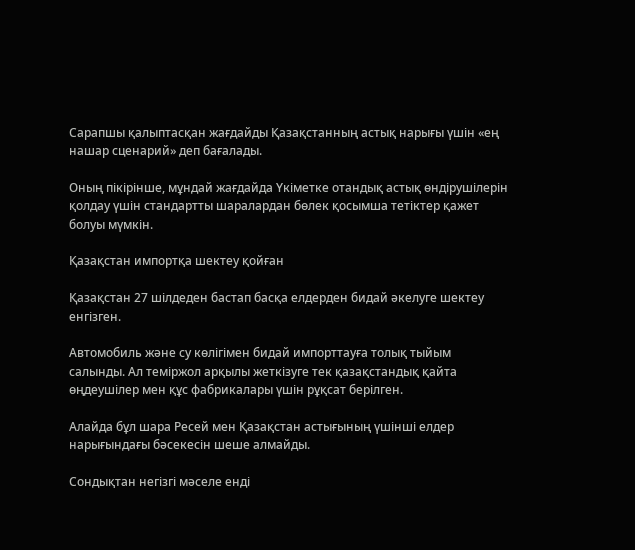Сарапшы қалыптасқан жағдайды Қазақстанның астық нарығы үшін «ең нашар сценарий» деп бағалады.

Оның пікірінше, мұндай жағдайда Үкіметке отандық астық өндірушілерін қолдау үшін стандартты шаралардан бөлек қосымша тетіктер қажет болуы мүмкін.

Қазақстан импортқа шектеу қойған

Қазақстан 27 шілдеден бастап басқа елдерден бидай әкелуге шектеу енгізген.

Автомобиль және су көлігімен бидай импорттауға толық тыйым салынды. Ал теміржол арқылы жеткізуге тек қазақстандық қайта өңдеушілер мен құс фабрикалары үшін рұқсат берілген.

Алайда бұл шара Ресей мен Қазақстан астығының үшінші елдер нарығындағы бәсекесін шеше алмайды.

Сондықтан негізгі мәселе енді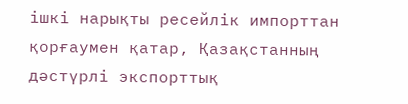ішкі нарықты ресейлік импорттан қорғаумен қатар, Қазақстанның дәстүрлі экспорттық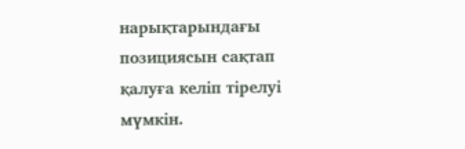нарықтарындағы позициясын сақтап қалуға келіп тірелуі мүмкін.